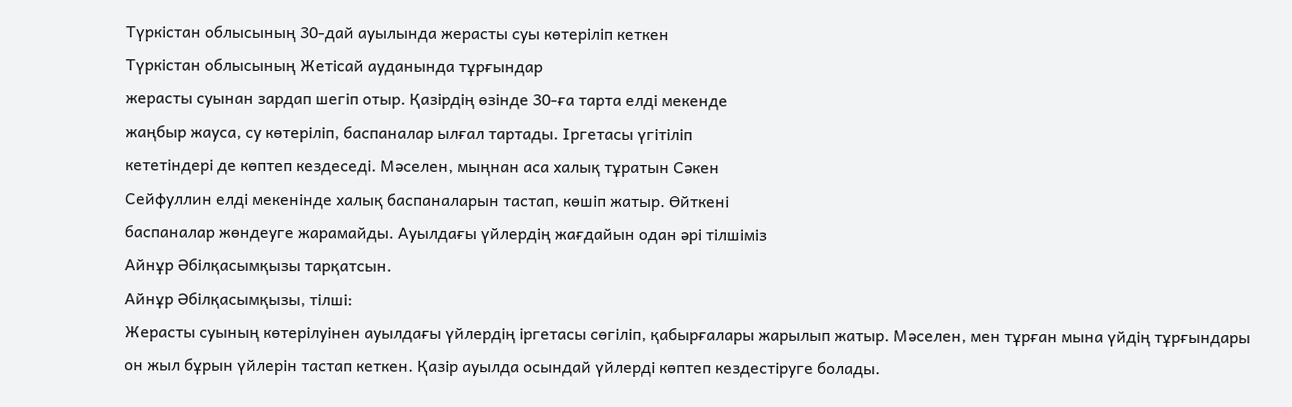Түркістан облысының 30-дай ауылында жерасты суы көтеріліп кеткен
Түркістан облысының Жетісай ауданында тұрғындар
жерасты суынан зардап шегіп отыр. Қазірдің өзінде 30-ға тарта елді мекенде
жаңбыр жауса, су көтеріліп, баспаналар ылғал тартады. Іргетасы үгітіліп
кететіндері де көптеп кездеседі. Мәселен, мыңнан аса халық тұратын Сәкен
Сейфуллин елді мекенінде халық баспаналарын тастап, көшіп жатыр. Өйткені
баспаналар жөндеуге жарамайды. Ауылдағы үйлердің жағдайын одан әрі тілшіміз
Айнұр Әбілқасымқызы тарқатсын.
Айнұр Әбілқасымқызы, тілші:
Жерасты суының көтерілуінен ауылдағы үйлердің іргетасы сөгіліп, қабырғалары жарылып жатыр. Мәселен, мен тұрған мына үйдің тұрғындары он жыл бұрын үйлерін тастап кеткен. Қазір ауылда осындай үйлерді көптеп кездестіруге болады.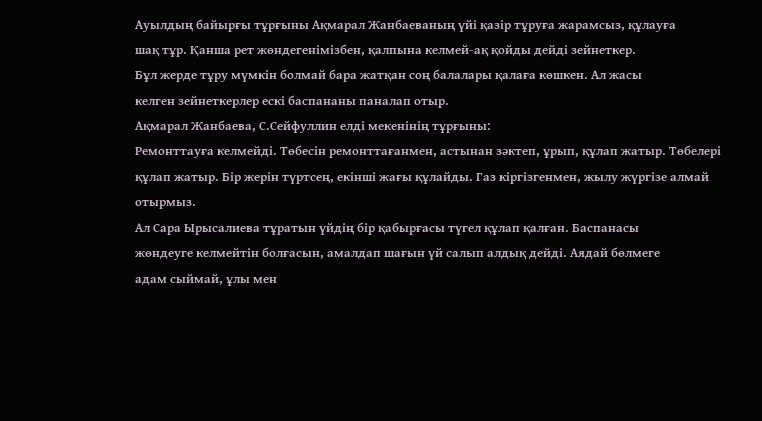Ауылдың байырғы тұрғыны Ақмарал Жанбаеваның үйі қазір тұруға жарамсыз, құлауға
шақ тұр. Қанша рет жөндегенімізбен, қалпына келмей-ақ қойды дейді зейнеткер.
Бұл жерде тұру мүмкін болмай бара жатқан соң балалары қалаға көшкен. Ал жасы
келген зейнеткерлер ескі баспананы паналап отыр.
Ақмарал Жанбаева, С.Сейфуллин елді мекенінің тұрғыны:
Ремонттауға келмейді. Төбесін ремонттағанмен, астынан зәктеп, ұрып, құлап жатыр. Төбелері құлап жатыр. Бір жерін түртсең, екінші жағы құлайды. Газ кіргізгенмен, жылу жүргізе алмай отырмыз.
Ал Сара Ырысалиева тұратын үйдің бір қабырғасы түгел құлап қалған. Баспанасы
жөндеуге келмейтін болғасын, амалдап шағын үй салып алдық дейді. Аядай бөлмеге
адам сыймай, ұлы мен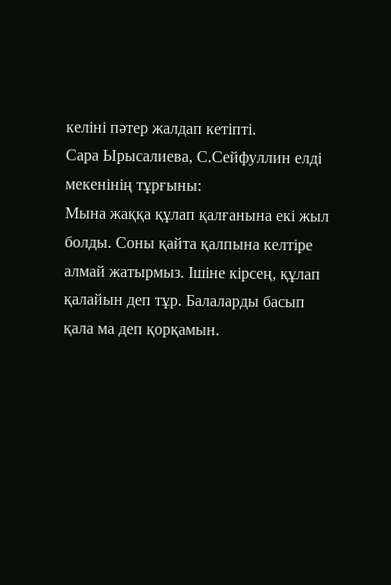келіні пәтер жалдап кетіпті.
Сара Ырысалиева, С.Сейфуллин елді мекенінің тұрғыны:
Мына жаққа құлап қалғанына екі жыл болды. Соны қайта қалпына келтіре алмай жатырмыз. Ішіне кірсең, құлап қалайын деп тұр. Балаларды басып қала ма деп қорқамын.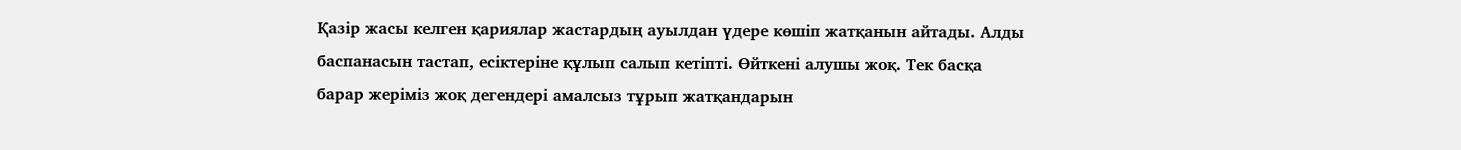Қазір жасы келген қариялар жастардың ауылдан үдере көшіп жатқанын айтады. Алды
баспанасын тастап, есіктеріне құлып салып кетіпті. Өйткені алушы жоқ. Тек басқа
барар жеріміз жоқ дегендері амалсыз тұрып жатқандарын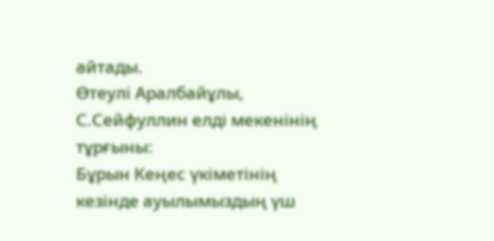айтады.
Өтеулі Аралбайұлы, С.Сейфуллин елді мекенінің тұрғыны:
Бұрын Кеңес үкіметінің кезінде ауылымыздың үш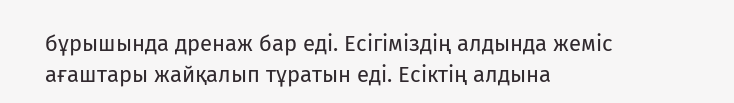бұрышында дренаж бар еді. Есігіміздің алдында жеміс ағаштары жайқалып тұратын еді. Есіктің алдына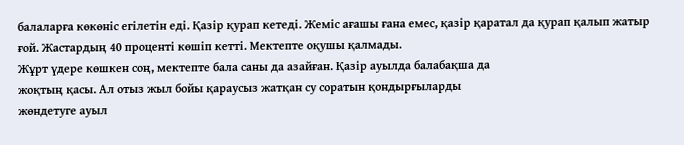балаларға көкөніс егілетін еді. Қазір қурап кетеді. Жеміс ағашы ғана емес, қазір қаратал да қурап қалып жатыр ғой. Жастардың 40 проценті көшіп кетті. Мектепте оқушы қалмады.
Жұрт үдере көшкен соң, мектепте бала саны да азайған. Қазір ауылда балабақша да
жоқтың қасы. Ал отыз жыл бойы қараусыз жатқан су соратын қондырғыларды
жөндетуге ауыл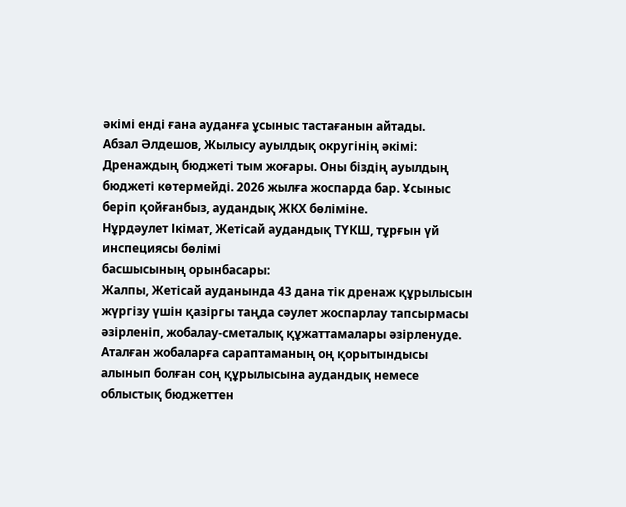әкімі енді ғана ауданға ұсыныс тастағанын айтады.
Абзал Әлдешов, Жылысу ауылдық округінің әкімі:
Дренаждың бюджеті тым жоғары. Оны біздің ауылдың бюджеті көтермейді. 2026 жылға жоспарда бар. Ұсыныс беріп қойғанбыз, аудандық ЖКХ бөліміне.
Нұрдәулет Ікімат, Жетісай аудандық ТҮКШ, тұрғын үй инспециясы бөлімі
басшысының орынбасары:
Жалпы, Жетісай ауданында 43 дана тік дренаж құрылысын жүргізу үшін қазіргы таңда сәулет жоспарлау тапсырмасы әзірленіп, жобалау-сметалық құжаттамалары әзірленуде. Аталған жобаларға сараптаманың оң қорытындысы алынып болған соң құрылысына аудандық немесе облыстық бюджеттен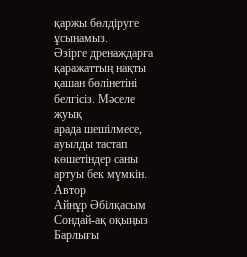қаржы бөлдіруге ұсынамыз.
Әзірге дренаждарға қаражаттың нақты қашан бөлінетіні белгісіз. Мәселе жуық
арада шешілмесе, ауылды тастап көшетіндер саны артуы бек мүмкін.
Автор
Айнұр Әбілқасым
Сондай-ақ оқыңыз
Барлығы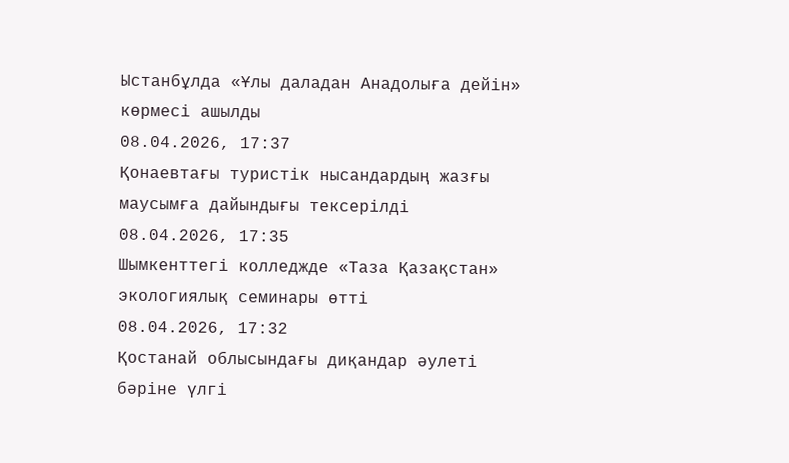Ыстанбұлда «Ұлы даладан Анадолыға дейін» көрмесі ашылды
08.04.2026, 17:37
Қонаевтағы туристік нысандардың жазғы маусымға дайындығы тексерілді
08.04.2026, 17:35
Шымкенттегі колледжде «Таза Қазақстан» экологиялық семинары өтті
08.04.2026, 17:32
Қостанай облысындағы диқандар әулеті бәріне үлгі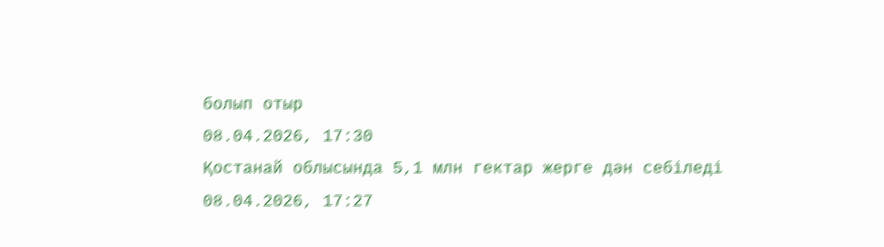болып отыр
08.04.2026, 17:30
Қостанай облысында 5,1 млн гектар жерге дән себіледі
08.04.2026, 17:27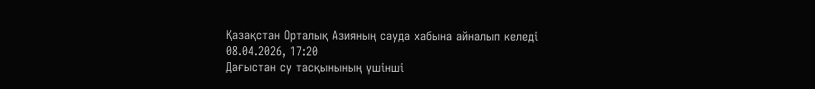Қазақстан Орталық Азияның сауда хабына айналып келеді
08.04.2026, 17:20
Дағыстан су тасқынының үшінші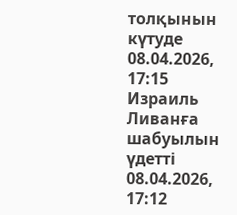толқынын күтуде
08.04.2026, 17:15
Израиль Ливанға шабуылын үдетті
08.04.2026, 17:12